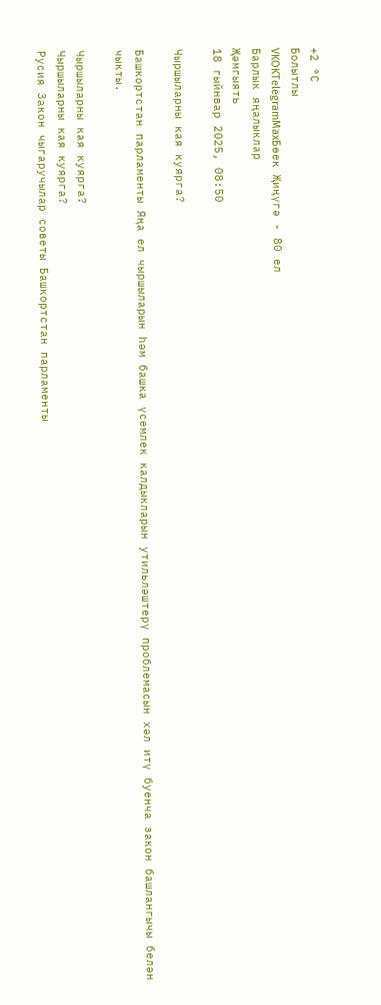+2 °С
Болытлы
VKOKTelegramMaxБөек Җиңүгә - 80 ел
Барлык яңалыклар
Җәмгыять
18 гыйнвар 2025, 08:50

Чыршыларны кая куярга?

Башкортстан парламенты Яңа ел чыршыларын һәм башка үсемлек калдыкларын утильләштерү проблемасын хәл итү буенча закон башлангычы белән чыкты.

Чыршыларны кая куярга?
Чыршыларны кая куярга?
Русия Закон чыгаручылар советы Башкортстан парламенты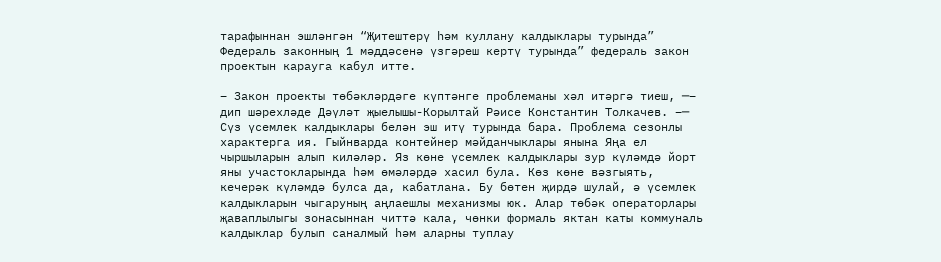тарафыннан эшләнгән “Җитештерү һәм куллану калдыклары турында” Федераль законның 1 мәддәсенә үзгәреш кертү турында” федераль закон проектын карауга кабул итте.

– Закон проекты төбәкләрдәге күптәнге проблеманы хәл итәргә тиеш, ─– дип шәрехләде Дәүләт җыелышы-Корылтай Рәисе Константин Толкачев. –─ Сүз үсемлек калдыклары белән эш итү турында бара. Проблема сезонлы характерга ия. Гыйнварда контейнер мәйданчыклары янына Яңа ел чыршыларын алып киләләр. Яз көне үсемлек калдыклары зур күләмдә йорт яны участокларында һәм өмәләрдә хасил була. Көз көне вәзгыять, кечерәк күләмдә булса да, кабатлана. Бу бөтен җирдә шулай, ә үсемлек калдыкларын чыгаруның аңлаешлы механизмы юк. Алар төбәк операторлары җаваплылыгы зонасыннан читтә кала, чөнки формаль яктан каты коммуналь калдыклар булып саналмый һәм аларны туплау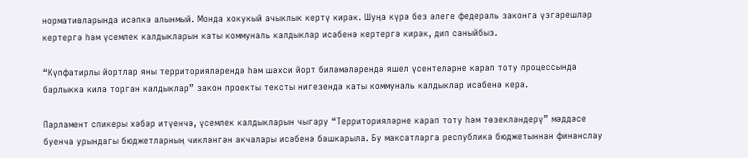нормативларында исәпкә алынмый. Монда хокукый ачыклык кертү кирәк. Шуңа күрә без әлеге федераль законга үзгәрешләр кертергә һәм үсемлек калдыкларын каты коммуналь калдыклар исәбенә кертергә кирәк, дип саныйбыз.

“Күпфатирлы йортлар яны территорияләрендә һәм шәхси йорт биләмәләрендә яшел үсентеләрне карап тоту процессында барлыкка килә торган калдыклар” закон проекты тексты нигезендә каты коммуналь калдыклар исәбенә керә.

Парламент спикеры хәбәр итүенчә, үсемлек калдыкларын чыгару “Территорияләрне карап тоту һәм төзекләндерү” мәддәсе буенча урындагы бюджетларның чикләнгән акчалары исәбенә башкарыла. Бу максатларга республика бюджетыннан финанслау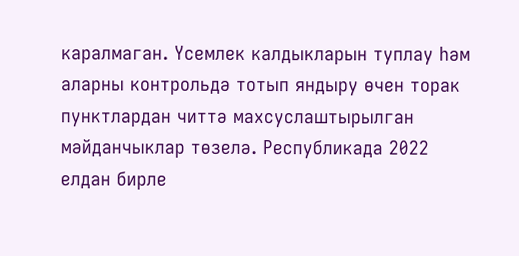каралмаган. Үсемлек калдыкларын туплау һәм аларны контрольдә тотып яндыру өчен торак пунктлардан читтә махсуслаштырылган мәйданчыклар төзелә. Республикада 2022 елдан бирле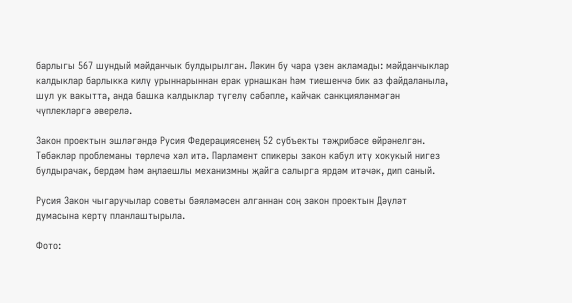барлыгы 567 шундый мәйданчык булдырылган. Ләкин бу чара үзен акламады: мәйданчыклар калдыклар барлыкка килү урыннарыннан ерак урнашкан һәм тиешенчә бик аз файдаланыла, шул ук вакытта, анда башка калдыклар түгелү сәбәпле, кайчак санкцияләнмәгән чүплекләргә әверелә.

Закон проектын эшләгәндә Русия Федерациясенең 52 субъекты тәҗрибәсе өйрәнелгән. Төбәкләр проблеманы төрлечә хәл итә. Парламент спикеры закон кабул итү хокукый нигез булдырачак, бердәм һәм аңлаешлы механизмны җайга салырга ярдәм итәчәк, дип саный.

Русия Закон чыгаручылар советы бәяләмәсен алганнан соң закон проектын Дәүләт думасына кертү планлаштырыла.

Фото: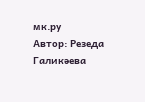мк.ру
Автор: Резеда Галикәева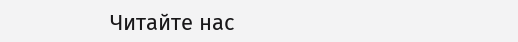Читайте нас